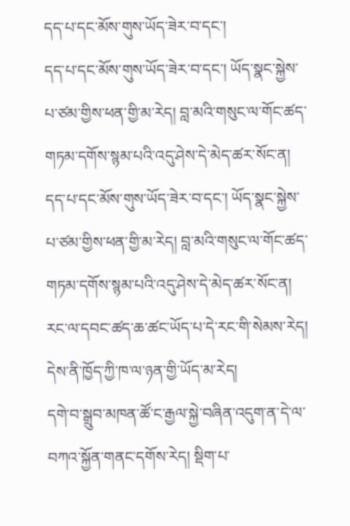དད་པ་དང་མོས་གུས་ཡོད་ཟེར་བ་དང་།
དད་པ་དང་མོས་གུས་ཡོད་ཟེར་བ་དང་། ཡོད་སྣང་སྐྱེས་པ་ཙམ་གྱིས་ཕན་གྱི་མ་རེད། བླ་མའི་གསུང་ལ་གོང་ཚད་གཏམ་དགོས་སྙམ་པའི་འདུ་ཤེས་དེ་མེད་ཚར་སོང་ན།
དད་པ་དང་མོས་གུས་ཡོད་ཟེར་བ་དང་། ཡོད་སྣང་སྐྱེས་པ་ཙམ་གྱིས་ཕན་གྱི་མ་རེད། བླ་མའི་གསུང་ལ་གོང་ཚད་གཏམ་དགོས་སྙམ་པའི་འདུ་ཤེས་དེ་མེད་ཚར་སོང་ན།
རང་ལ་དབང་ཚད་ཆ་ཚང་ཡོད་པ་དེ་རང་གི་སེམས་རེད། དེས་ནི་ཁྱོད་ཀྱི་ཁ་ལ་ཉན་གྱི་ཡོད་མ་རེད།
དགེ་བ་སྒྲུབ་མཁན་ཚོ་ང་རྒྱལ་སྐྱེ་བཞིན་འདུག་ན་དེ་ལ་བཀའ་སྐྱོན་གནང་དགོས་རེད། སྡིག་པ་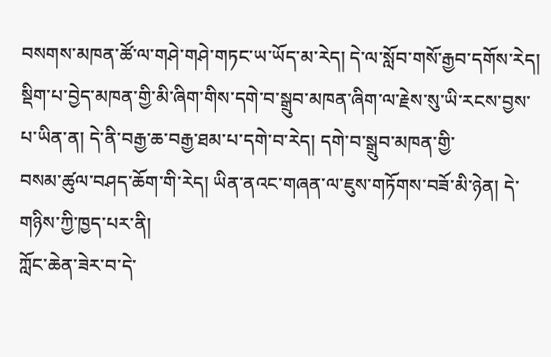བསགས་མཁན་ཚོ་ལ་གཤེ་གཤེ་གཏང་ཡ་ཡོད་མ་རེད། དེ་ལ་སློབ་གསོ་རྒྱབ་དགོས་རེད།
སྡིག་པ་བྱེད་མཁན་གྱི་མི་ཞིག་གིས་དགེ་བ་སྒྲུབ་མཁན་ཞིག་ལ་རྗེས་སུ་ཡི་རངས་བྱས་པ་ཡིན་ན། དེ་ནི་བརྒྱ་ཆ་བརྒྱ་ཐམ་པ་དགེ་བ་རེད། དགེ་བ་སྒྲུབ་མཁན་གྱི་
བསམ་ཚུལ་བཤད་ཆོག་གི་རེད། ཡིན་ནའང་གཞན་ལ་ཇུས་གཏོགས་བཟོ་མི་ཉེན། དེ་གཉིས་ཀྱི་ཁྱད་པར་ནི།
ཀློང་ཆེན་ཟེར་བ་དེ་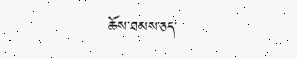ཆོས་ཐམས་ཅད་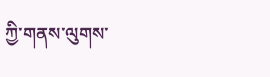ཀྱི་གནས་ལུགས་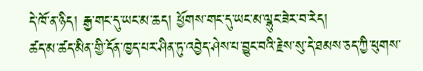དེ་ཁོ་ན་ཉིད། རྒྱ་གང་དུ་ཡང་མ་ཆད། ཕྱོགས་གང་དུ་ཡང་མ་ལྷུང་ཟེར་བ་རེད།
ཚད་མ་ཚད་མིན་གྱི་དོན་ཁྱད་པར་ཤིན་ཏུ་འབྱེད་ཤེས་པ་བྱུང་བའི་རྗེས་སུ་དེ་ཐམས་ཅད་ཀྱི་ཕུགས་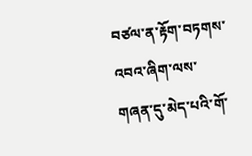བཙལ་ན་རྟོག་བཏགས་འབའ་ཞིག་ལས་གཞན་དུ་མེད་པའི་གོ་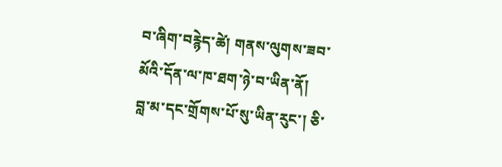བ་ཞིག་བརྙེད་ཚེ། གནས་ལུགས་ཟབ་མོའི་དོན་ལ་ཁ་ཐག་ཉེ་བ་ཡིན་ནོ།
བླ་མ་དང་གྲོགས་པོ་སུ་ཡིན་རུང་། ཅི་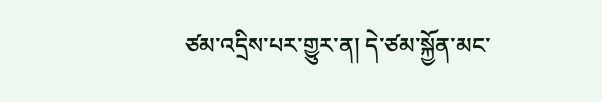ཙམ་འདྲིས་པར་གྱུར་ན། དེ་ཙམ་སྐྱོན་མང་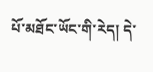པོ་མཐོང་ཡོང་གི་རེད། དེ་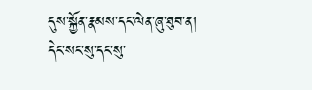དུས་སྐྱོན་རྣམས་དང་ལེན་ཞུ་ཐུབ་ན།
དེང་སང་སུ་དང་སུ་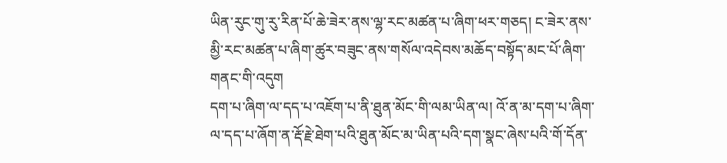ཡིན་རུང་གུ་རུ་རིན་པོ་ཆེ་ཟེར་ནས་ལྷ་རང་མཚན་པ་ཞིག་ཕར་གཅད། ང་ཟེར་ནས་མྱི་རང་མཚན་པ་ཞིག་ཚུར་བཟུང་ནས་གསོལ་འདེབས་མཆོད་བསྟོད་མང་པོ་ཞིག་གནང་གི་འདུག
དག་པ་ཞིག་ལ་དད་པ་འཇོག་པ་ནི་ཐུན་མོང་གི་ལམ་ཡིན་ལ། འོ་ན་མ་དག་པ་ཞིག་ལ་དད་པ་ཞོག་ན་རྡོ་རྗེ་ཐེག་པའི་ཐུན་མོང་མ་ཡིན་པའི་དག་སྣང་ཞེས་པའི་གོ་དོན་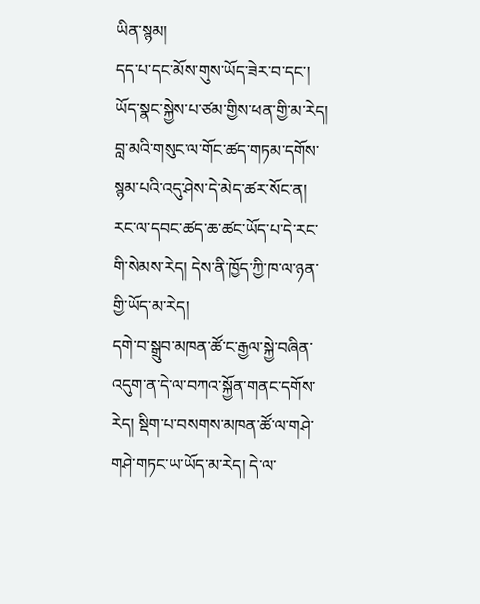ཡིན་སྙམ།
དད་པ་དང་མོས་གུས་ཡོད་ཟེར་བ་དང་། ཡོད་སྣང་སྐྱེས་པ་ཙམ་གྱིས་ཕན་གྱི་མ་རེད། བླ་མའི་གསུང་ལ་གོང་ཚད་གཏམ་དགོས་སྙམ་པའི་འདུ་ཤེས་དེ་མེད་ཚར་སོང་ན།
རང་ལ་དབང་ཚད་ཆ་ཚང་ཡོད་པ་དེ་རང་གི་སེམས་རེད། དེས་ནི་ཁྱོད་ཀྱི་ཁ་ལ་ཉན་གྱི་ཡོད་མ་རེད།
དགེ་བ་སྒྲུབ་མཁན་ཚོ་ང་རྒྱལ་སྐྱེ་བཞིན་འདུག་ན་དེ་ལ་བཀའ་སྐྱོན་གནང་དགོས་རེད། སྡིག་པ་བསགས་མཁན་ཚོ་ལ་གཤེ་གཤེ་གཏང་ཡ་ཡོད་མ་རེད། དེ་ལ་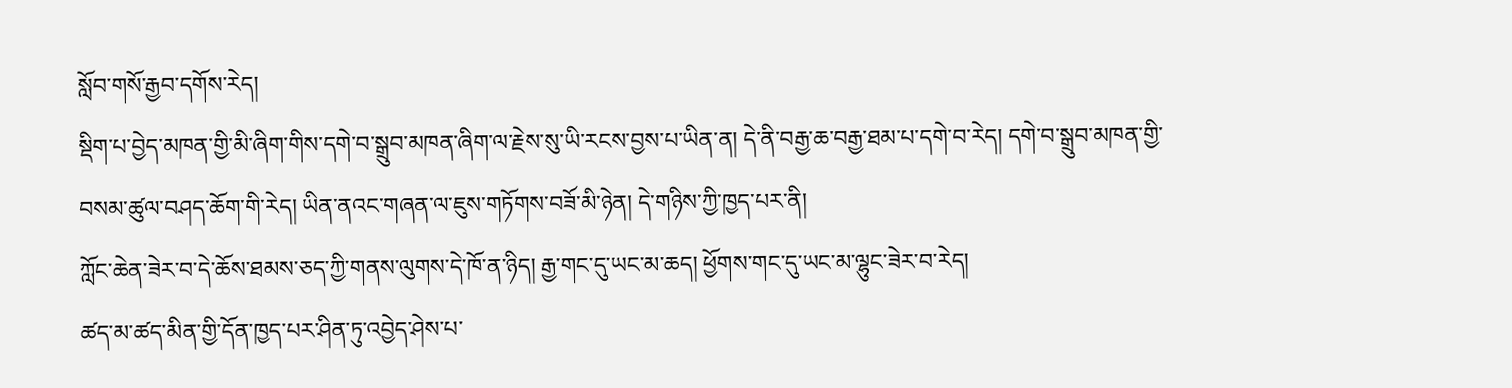སློབ་གསོ་རྒྱབ་དགོས་རེད།
སྡིག་པ་བྱེད་མཁན་གྱི་མི་ཞིག་གིས་དགེ་བ་སྒྲུབ་མཁན་ཞིག་ལ་རྗེས་སུ་ཡི་རངས་བྱས་པ་ཡིན་ན། དེ་ནི་བརྒྱ་ཆ་བརྒྱ་ཐམ་པ་དགེ་བ་རེད། དགེ་བ་སྒྲུབ་མཁན་གྱི་
བསམ་ཚུལ་བཤད་ཆོག་གི་རེད། ཡིན་ནའང་གཞན་ལ་ཇུས་གཏོགས་བཟོ་མི་ཉེན། དེ་གཉིས་ཀྱི་ཁྱད་པར་ནི།
ཀློང་ཆེན་ཟེར་བ་དེ་ཆོས་ཐམས་ཅད་ཀྱི་གནས་ལུགས་དེ་ཁོ་ན་ཉིད། རྒྱ་གང་དུ་ཡང་མ་ཆད། ཕྱོགས་གང་དུ་ཡང་མ་ལྷུང་ཟེར་བ་རེད།
ཚད་མ་ཚད་མིན་གྱི་དོན་ཁྱད་པར་ཤིན་ཏུ་འབྱེད་ཤེས་པ་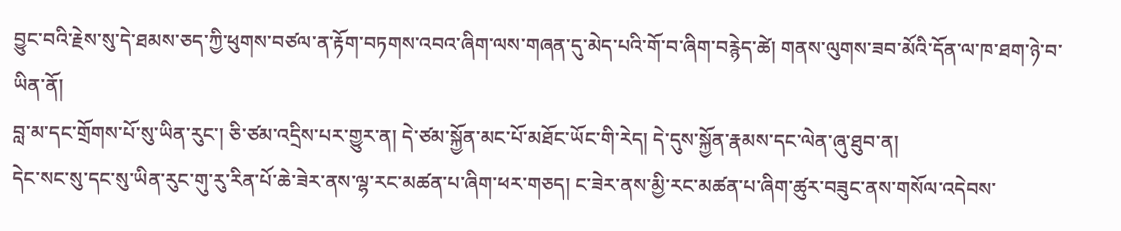བྱུང་བའི་རྗེས་སུ་དེ་ཐམས་ཅད་ཀྱི་ཕུགས་བཙལ་ན་རྟོག་བཏགས་འབའ་ཞིག་ལས་གཞན་དུ་མེད་པའི་གོ་བ་ཞིག་བརྙེད་ཚེ། གནས་ལུགས་ཟབ་མོའི་དོན་ལ་ཁ་ཐག་ཉེ་བ་ཡིན་ནོ།
བླ་མ་དང་གྲོགས་པོ་སུ་ཡིན་རུང་། ཅི་ཙམ་འདྲིས་པར་གྱུར་ན། དེ་ཙམ་སྐྱོན་མང་པོ་མཐོང་ཡོང་གི་རེད། དེ་དུས་སྐྱོན་རྣམས་དང་ལེན་ཞུ་ཐུབ་ན།
དེང་སང་སུ་དང་སུ་ཡིན་རུང་གུ་རུ་རིན་པོ་ཆེ་ཟེར་ནས་ལྷ་རང་མཚན་པ་ཞིག་ཕར་གཅད། ང་ཟེར་ནས་མྱི་རང་མཚན་པ་ཞིག་ཚུར་བཟུང་ནས་གསོལ་འདེབས་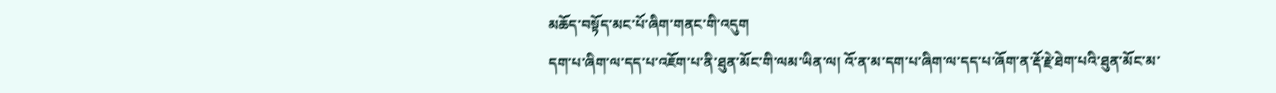མཆོད་བསྟོད་མང་པོ་ཞིག་གནང་གི་འདུག
དག་པ་ཞིག་ལ་དད་པ་འཇོག་པ་ནི་ཐུན་མོང་གི་ལམ་ཡིན་ལ། འོ་ན་མ་དག་པ་ཞིག་ལ་དད་པ་ཞོག་ན་རྡོ་རྗེ་ཐེག་པའི་ཐུན་མོང་མ་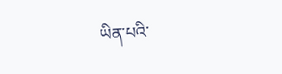ཡིན་པའི་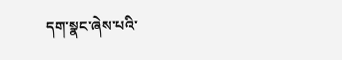དག་སྣང་ཞེས་པའི་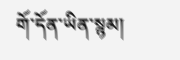གོ་དོན་ཡིན་སྙམ།